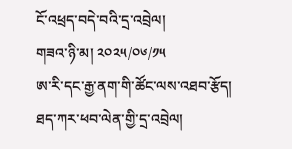ངོ་འཕྲད་བདེ་བའི་དྲ་འབྲེལ།
གཟའ་ཉི་མ། ༢༠༢༥/༠༦/༡༥
ཨ་རི་དང་རྒྱ་ནག་གི་ཚོང་ལས་འཐབ་རྩོད།
ཐད་ཀར་ཕབ་ལེན་གྱི་དྲ་འབྲེལ།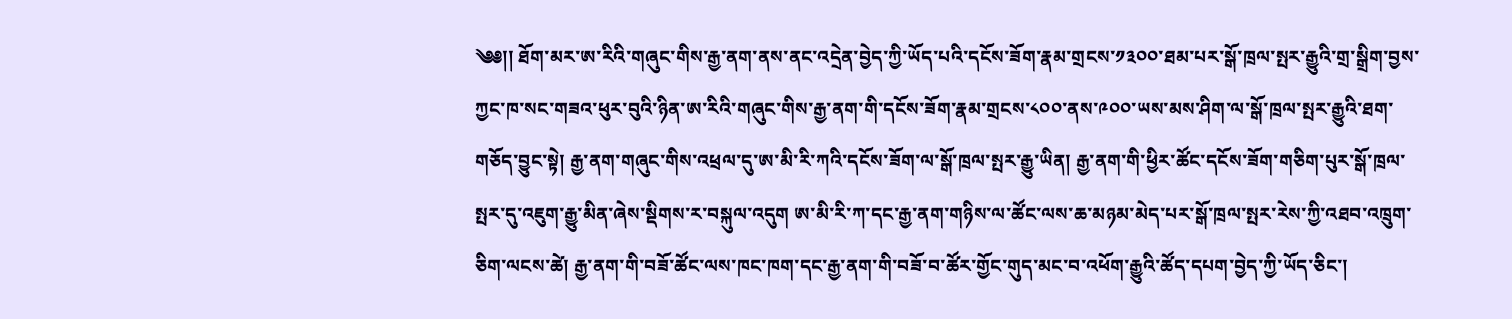༄༅།། ཐོག་མར་ཨ་རིའི་གཞུང་གིས་རྒྱ་ནག་ནས་ནང་འདྲེན་བྱེད་ཀྱི་ཡོད་པའི་དངོས་ཟོག་རྣམ་གྲངས་༡༣༠༠་ཐམ་པར་སྒོ་ཁྲལ་སྤར་རྒྱུའི་གྲ་སྒྲིག་བྱས་ཀྱང་ཁ་སང་གཟའ་ཕུར་བུའི་ཉིན་ཨ་རིའི་གཞུང་གིས་རྒྱ་ནག་གི་དངོས་ཟོག་རྣམ་གྲངས་༨༠༠་ནས་༩༠༠་ཡས་མས་ཤིག་ལ་སྒོ་ཁྲལ་སྤར་རྒྱུའི་ཐག་གཅོད་བྱུང་སྟེ། རྒྱ་ནག་གཞུང་གིས་འཕྲལ་དུ་ཨ་མི་རི་ཀའི་དངོས་ཟོག་ལ་སྒོ་ཁྲལ་སྤར་རྒྱུ་ཡིན། རྒྱ་ནག་གི་ཕྱིར་ཚོང་དངོས་ཟོག་གཅིག་པུར་སྒོ་ཁྲལ་སྤར་དུ་འཇུག་རྒྱུ་མིན་ཞེས་སྡིགས་ར་བསྐུལ་འདུག ཨ་མི་རི་ཀ་དང་རྒྱ་ནག་གཉིས་ལ་ཚོང་ལས་ཆ་མཉམ་མེད་པར་སྒོ་ཁྲལ་སྤར་རེས་ཀྱི་འཐབ་འཁྲུག་ཅིག་ལངས་ཚེ། རྒྱ་ནག་གི་བཟོ་ཚོང་ལས་ཁང་ཁག་དང་རྒྱ་ནག་གི་བཟོ་བ་ཚོར་གྱོང་གུད་མང་བ་འཕོག་རྒྱུའི་ཚོད་དཔག་བྱེད་ཀྱི་ཡོད་ཅིང་།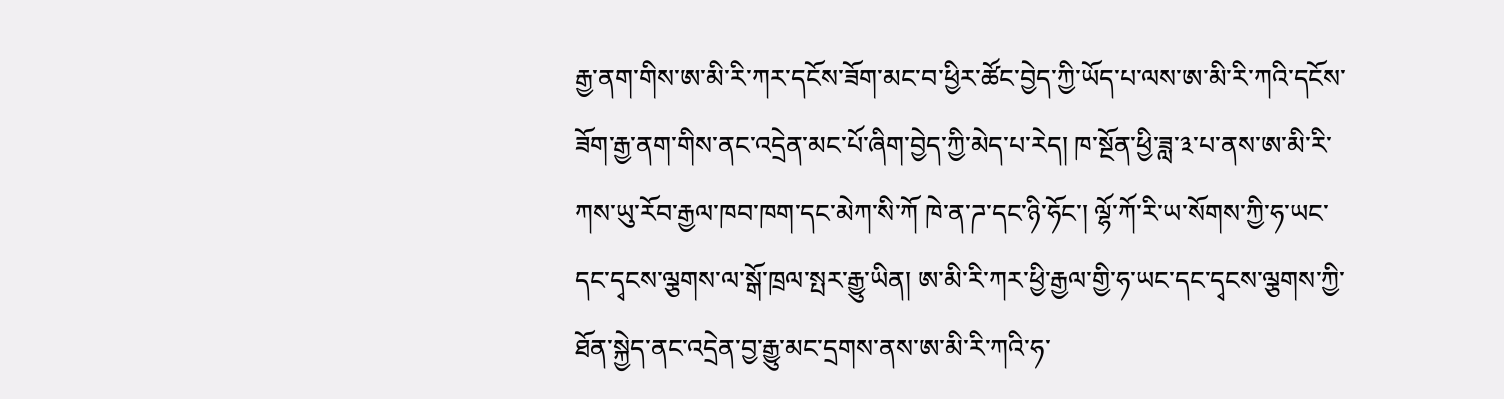རྒྱ་ནག་གིས་ཨ་མི་རི་ཀར་དངོས་ཟོག་མང་བ་ཕྱིར་ཚོང་བྱེད་ཀྱི་ཡོད་པ་ལས་ཨ་མི་རི་ཀའི་དངོས་ཟོག་རྒྱ་ནག་གིས་ནང་འདྲེན་མང་པོ་ཞིག་བྱེད་ཀྱི་མེད་པ་རེད། ཁ་སྔོན་ཕྱི་ཟླ་༣་པ་ནས་ཨ་མི་རི་ཀས་ཡུ་རོབ་རྒྱལ་ཁབ་ཁག་དང་མེཀ་སི་ཀོ ཁེ་ན་ཌ་དང་ཉི་ཧོང་། ལྷོ་ཀོ་རི་ཡ་སོགས་ཀྱི་ཧ་ཡང་དང་དྭངས་ལྕགས་ལ་སྒོ་ཁྲལ་སྤར་རྒྱུ་ཡིན། ཨ་མི་རི་ཀར་ཕྱི་རྒྱལ་གྱི་ཧ་ཡང་དང་དྭངས་ལྕགས་ཀྱི་ཐོན་སྐྱེད་ནང་འདྲེན་བྱ་རྒྱུ་མང་དྲགས་ནས་ཨ་མི་རི་ཀའི་ཧ་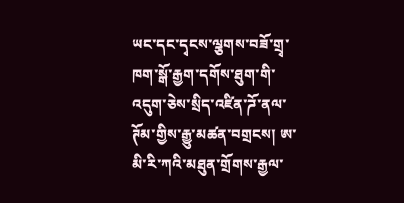ཡང་དང་དྭངས་ལྕགས་བཟོ་གྲྭ་ཁག་སྒོ་རྒྱག་དགོས་ཐུག་གི་འདུག་ཅེས་སྲིད་འཛིན་ཌོ་ནལ་ཊོམ་གྱིས་རྒྱུ་མཚན་བགྲངས། ཨ་མི་རི་ཀའི་མཐུན་གྲོགས་རྒྱལ་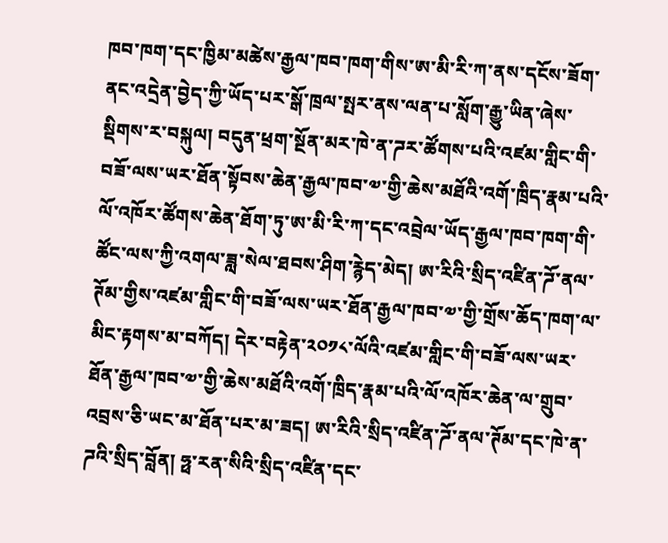ཁབ་ཁག་དང་ཁྱིམ་མཚེས་རྒྱལ་ཁབ་ཁག་གིས་ཨ་མི་རི་ཀ་ནས་དངོས་ཟོག་ནང་འདྲེན་བྱེད་ཀྱི་ཡོད་པར་སྒོ་ཁྲལ་སྤར་ནས་ལན་པ་སློག་རྒྱུ་ཡིན་ཞེས་སྡིགས་ར་བསྐུལ། བདུན་ཕྲག་སྔོན་མར་ཁེ་ན་ཌར་ཚོགས་པའི་འཛམ་གླིང་གི་བཟོ་ལས་ཡར་ཐོན་སྟོབས་ཆེན་རྒྱལ་ཁབ་༧་གྱི་ཆེས་མཐོའི་འགོ་ཁྲིད་རྣམ་པའི་ལོ་འཁོར་ཚོགས་ཆེན་ཐོག་ཏུ་ཨ་མི་རི་ཀ་དང་འབྲེལ་ཡོད་རྒྱལ་ཁབ་ཁག་གི་ཚོང་ལས་ཀྱི་འགལ་ཟླ་སེལ་ཐབས་ཤིག་རྙེད་མེད། ཨ་རིའི་སྲིད་འཛིན་ཌོ་ནལ་ཊོམ་གྱིས་འཛམ་གླིང་གི་བཟོ་ལས་ཡར་ཐོན་རྒྱལ་ཁབ་༧་གྱི་གྲོས་ཆོད་ཁག་ལ་མིང་རྟགས་མ་བཀོད། དེར་བརྟེན་༢༠༡༨་ལོའི་འཛམ་གླིང་གི་བཟོ་ལས་ཡར་ཐོན་རྒྱལ་ཁབ་༧་གྱི་ཆེས་མཐོའི་འགོ་ཁྲིད་རྣམ་པའི་ལོ་འཁོར་ཆེན་ལ་གྲུབ་འབྲས་ཅི་ཡང་མ་ཐོན་པར་མ་ཟད། ཨ་རིའི་སྲིད་འཛིན་ཌོ་ནལ་ཊོམ་དང་ཁེ་ན་ཌའི་སྲིད་བློན། ཧྥ་རན་སིའི་སྲིད་འཛིན་དང་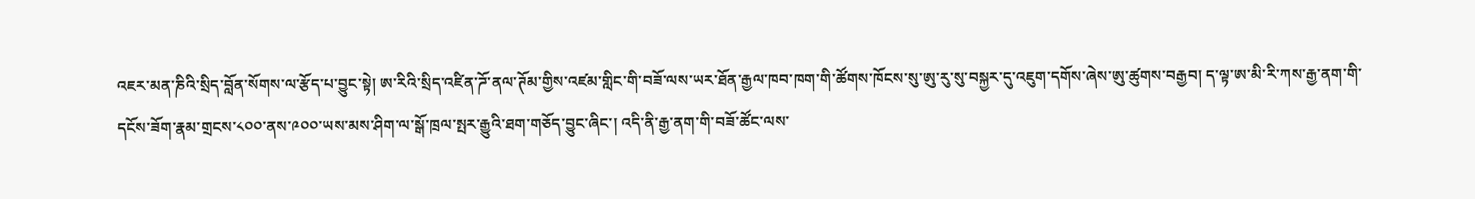འཇར་མན་ཎིའི་སྲིད་བློན་སོགས་ལ་རྩོད་པ་བྱུང་སྟེ། ཨ་རིའི་སྲིད་འཛིན་ཌོ་ནལ་ཊོམ་གྱིས་འཛམ་གླིང་གི་བཟོ་ལས་ཡར་ཐོན་རྒྱལ་ཁབ་ཁག་གི་ཚོགས་ཁོངས་སུ་ཨུ་རུ་སུ་བསྐྱར་དུ་འཇུག་དགོས་ཞེས་ཨུ་ཚུགས་བརྒྱབ། ད་ལྟ་ཨ་མི་རི་ཀས་རྒྱ་ནག་གི་དངོས་ཟོག་རྣམ་གྲངས་༨༠༠་ནས་༩༠༠་ཡས་མས་ཤིག་ལ་སྒོ་ཁྲལ་སྤར་རྒྱུའི་ཐག་གཅོད་བྱུང་ཞིང་། འདི་ནི་རྒྱ་ནག་གི་བཟོ་ཚོང་ལས་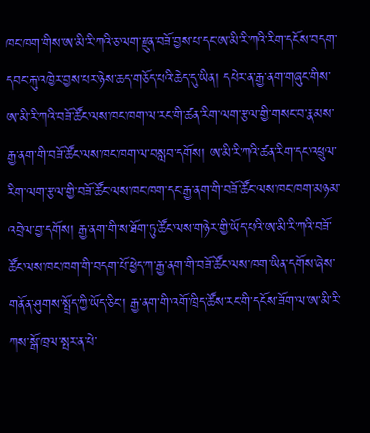ཁང་ཁག་གིས་ཨ་མི་རི་ཀའི་ཅ་ལག་རྫུན་བཟོ་བྱས་པ་དང་ཨ་མི་རི་ཀའི་རིག་དངོས་བདག་དབང་རྐུ་འཁྱེར་བྱས་པར་ཉེས་ཆད་གཅོད་པའི་ཆེད་དུ་ཡིན། དཔེར་ན་རྒྱ་ནག་གཞུང་གིས་ཨ་མི་རི་ཀའི་བཟོ་ཚོང་ལས་ཁང་ཁག་ལ་རང་གི་ཚན་རིག་ལག་རྩལ་གྱི་གསང་བ་རྣམས་རྒྱ་ནག་གི་བཟོ་ཚོང་ལས་ཁང་ཁག་ལ་བསླབ་དགོས། ཨ་མི་རི་ཀའི་ཚན་རིག་དང་འཕྲུལ་རིག་ལག་རྩལ་གྱི་བཟོ་ཚོང་ལས་ཁང་ཁག་དང་རྒྱ་ནག་གི་བཟོ་ཚོང་ལས་ཁང་ཁག་མཉམ་འབྲེལ་བྱ་དགོས། རྒྱ་ནག་གི་ས་ཐོག་ཏུ་ཚོང་ལས་གཉེར་གྱི་ཡོད་པའི་ཨ་མི་རི་ཀའི་བཟོ་ཚོང་ལས་ཁང་ཁག་གི་བདག་པོ་ཕྱེད་ཀ་རྒྱ་ནག་གི་བཟོ་ཚོང་ལས་ཁག་ཡིན་དགོས་ཞེས་གནོན་ཤུགས་སྤྲོད་ཀྱི་ཡོད་ཅིང་། རྒྱ་ནག་གི་འགོ་ཁྲིད་ཚོས་རང་གི་དངོས་ཟོག་ལ་ཨ་མི་རི་ཀས་སྒོ་ཁྲལ་སྤར་ན་པེ་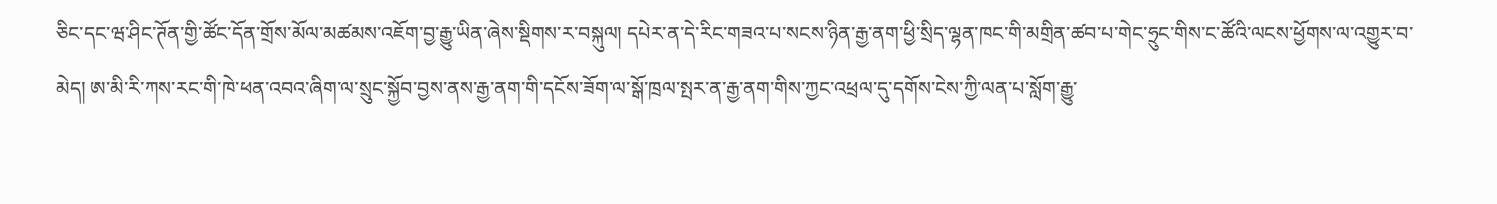ཅིང་དང་ཝ་ཤིང་ཊོན་གྱི་ཚོང་དོན་གྲོས་མོལ་མཚམས་འཇོག་བྱ་རྒྱུ་ཡིན་ཞེས་སྡིགས་ར་བསྐུལ། དཔེར་ན་དེ་རིང་གཟའ་པ་སངས་ཉིན་རྒྱ་ནག་ཕྱི་སྲིད་ལྷན་ཁང་གི་མགྲིན་ཚབ་པ་གེང་ཧྲུང་གིས་ང་ཚོའི་ལངས་ཕྱོགས་ལ་འགྱུར་བ་མེད། ཨ་མི་རི་ཀས་རང་གི་ཁེ་ཕན་འབའ་ཞིག་ལ་སྲུང་སྐྱོབ་བྱས་ནས་རྒྱ་ནག་གི་དངོས་ཟོག་ལ་སྒོ་ཁྲལ་སྤར་ན་རྒྱ་ནག་གིས་ཀྱང་འཕྲལ་དུ་དགོས་ངེས་ཀྱི་ལན་པ་སློག་རྒྱུ་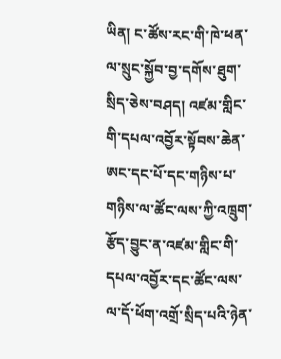ཡིན། ང་ཚོས་རང་གི་ཁེ་ཕན་ལ་སྲུང་སྐྱོབ་བྱ་དགོས་ཐུག་སྲིད་ཅེས་བཤད། འཛམ་གླིང་གི་དཔལ་འབྱོར་སྟོབས་ཆེན་ཨང་དང་པོ་དང་གཉིས་པ་གཉིས་ལ་ཚོང་ལས་ཀྱི་འཁྲུག་རྩོད་བྱུང་ན་འཛམ་གླིང་གི་དཔལ་འབྱོར་དང་ཚོང་ལས་ལ་དོ་ཕོག་འགྲོ་སྲིད་པའི་ཉེན་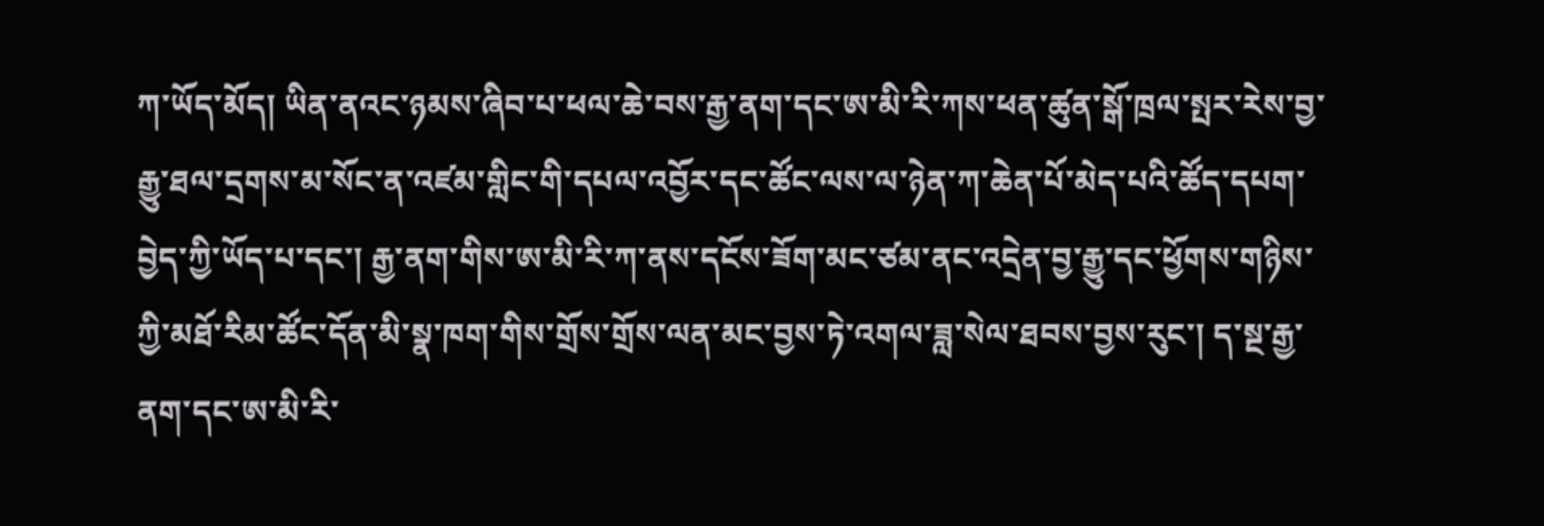ཀ་ཡོད་མོད། ཡིན་ནའང་ཉམས་ཞིབ་པ་ཕལ་ཆེ་བས་རྒྱ་ནག་དང་ཨ་མི་རི་ཀས་ཕན་ཚུན་སྒོ་ཁྲལ་སྤར་རེས་བྱ་རྒྱུ་ཐལ་དྲགས་མ་སོང་ན་འཛམ་གླིང་གི་དཔལ་འབྱོར་དང་ཚོང་ལས་ལ་ཉེན་ཀ་ཆེན་པོ་མེད་པའི་ཚོད་དཔག་བྱེད་ཀྱི་ཡོད་པ་དང་། རྒྱ་ནག་གིས་ཨ་མི་རི་ཀ་ནས་དངོས་ཟོག་མང་ཙམ་ནང་འདྲེན་བྱ་རྒྱུ་དང་ཕྱོགས་གཉིས་ཀྱི་མཐོ་རིམ་ཚོང་དོན་མི་སྣ་ཁག་གིས་གྲོས་གྲོས་ལན་མང་བྱས་ཏེ་འགལ་ཟླ་སེལ་ཐབས་བྱས་རུང་། ད་སྔ་རྒྱ་ནག་དང་ཨ་མི་རི་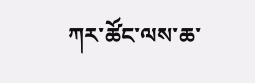ཀར་ཚོང་ལས་ཆ་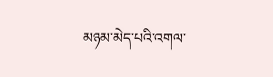མཉམ་མེད་པའི་འགལ་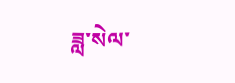ཟླ་སེལ་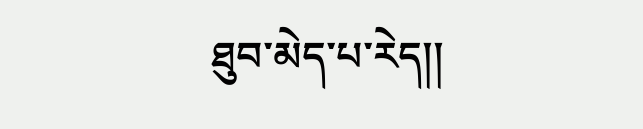ཐུབ་མེད་པ་རེད།།